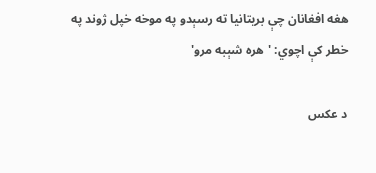هغه افغانان چې بریتانیا ته رسېدو په موخه خپل ژوند په خطر کې اچوي: 'هره شېبه مرو'

د عکس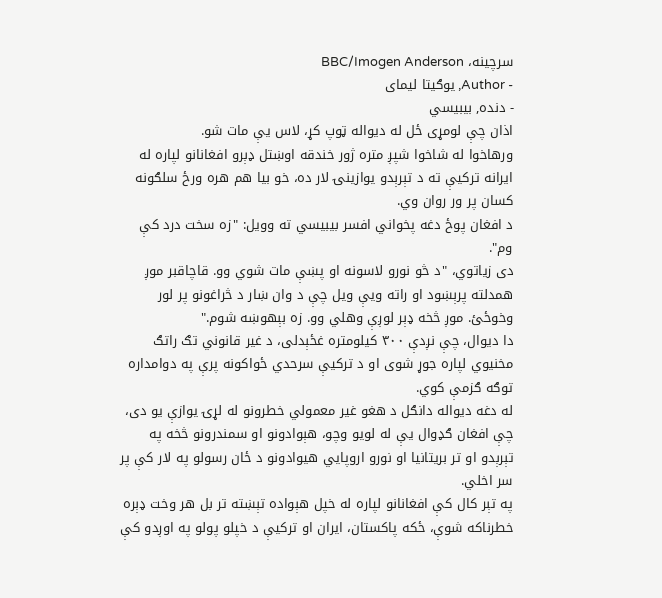سرچینه، BBC/Imogen Anderson
- Author, یوګیتا لیمای
- دنده, بيبيسي
اذان چې لومړی ځل له دیواله ټوپ کړ، لاس یې مات شو.
ورهاخوا له شاخوا شپږ متره ژور خندقه اوښتل ډېرو افغانانو لپاره له ایرانه ترکیې ته د تېرېدو یوازینۍ لار ده، خو بیا هم هره ورځ سلګونه کسان پر ور روان وي.
د افغان پوځ دغه پخواني افسر بيبيسي ته وویل: "زه سخت درد کې وم".
دی زیاتوي، "د څو نورو لاسونه او پښې مات شوي وو. قاچاقبر موږ همدلته پرېښود او راته ویې ویل چې د وان ښار د څراغونو پر لور وخوځئ. موږ څخه ډېر لوږې وهلي وو. زه بېهوښه شوم."
دا دیوال، چې نږدې ۳۰۰ کیلومتره غځېدلی، د غیر قانوني تګ راتګ مخنیوي لپاره جوړ شوی او د ترکیې سرحدي ځواکونه پرې په دوامداره توګه ګزمې کوي.
له دغه دیواله دانګل د هغو غیر معمولي خطرونو له لړۍ یوازې یو دی، چې افغان ګډوال یې له لویو وچو، هېوادونو او سمندرونو څخه په تېرېدو او تر بریتانیا او نورو اروپايي هیوادونو د ځان رسولو په لار کې پر سر اخلي.
په تېر کال کې افغانانو لپاره له خپل هېواده تېښته تر بل هر وخت ډېره خطرناکه شوې، ځکه پاکستان، ایران او ترکیې د خپلو پولو په اوږدو کې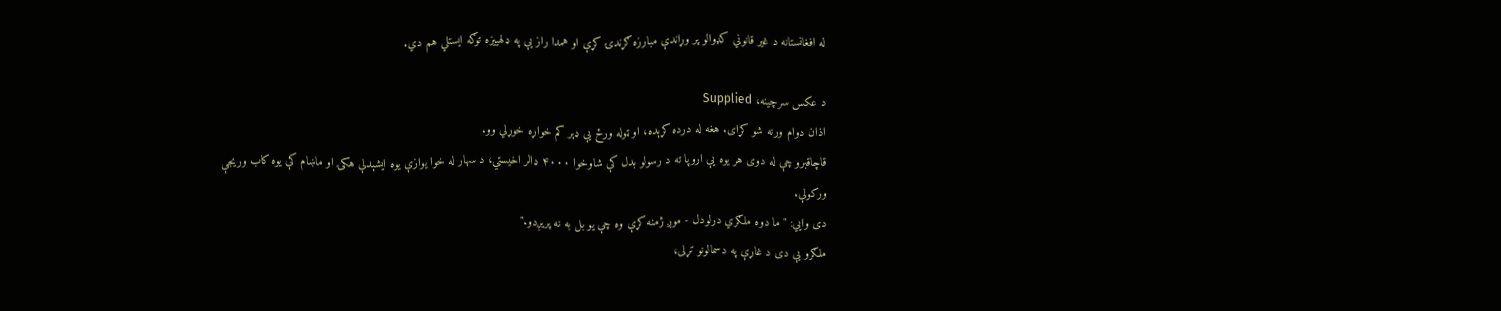له افغانستانه د غیر قانوني کډوالو پر وړاندې مبارزه ګړندۍ کړې او همدا راز یې په ډلهییزه توګه ایستلي هم دي.

د عکس سرچینه، Supplied
اذان دوام ورنه شو کړای. هغه له درده کړېده، او ټوله ورځ یې ډېر کم خواړه خوړلي وو.
قاچاقبرو چې له دوی هر یوه یې اروپا ته د رسولو بدل کې شاوخوا ۴۰۰۰ ډالر اخیستي، د سهار له خوا یوازې یوه ایشېدلې هکۍ او ماښام کې یوه کاب وريجې ورکولې.
دی وايي: "ما دوه ملګري درلودل - موږ ژمنه کړې وه چې یو بل به نه پریږدو."
ملګرو یې دی د غاړې په دسمالونو تړلی،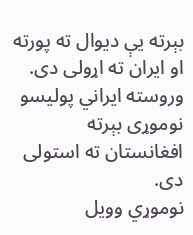بېرته یې دیوال ته پورته او ایران ته اړولی دی. وروسته ایراني پولیسو نوموړی بېرته افغانستان ته استولی دی.
نوموړي وویل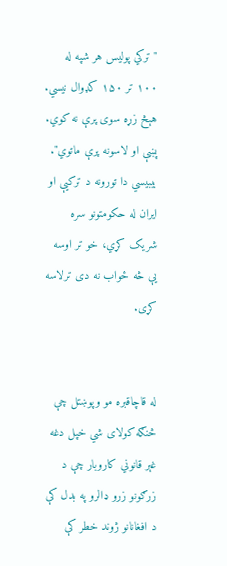"ترکي پولیس هر شپه له ۱۰۰ تر ۱۵۰ کډوال نیسي. هېڅ زړه سوی پرې نه کوي. پښې او لاسونه پرې ماتوي".
بيبيسي دا تورونه د ترکیې او ایران له حکومتونو سره شریک کړي، خو تر اوسه یې څه ځواب نه دی ترلاسه کړی.


له قاچاقبره مو وپوښتل چې څنګه کولای شي خپل دغه غېر قانوني کاروبار چې د زرګونو زرو ډالرو په بدل کې د افغانانو ژوند خطر کې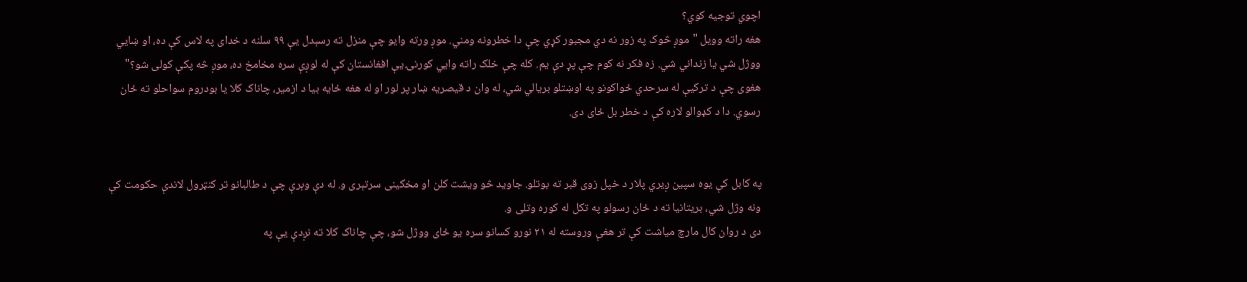اچوي توجیه کوي؟
هغه راته وویل "موږ څوک په زور نه دي مجبور کړي چې دا خطرونه ومني. موږ ورته وایو چې منزل ته رسېدل یې ۹۹ سلنه د خدای په لاس کې ده، او ښايي ووژل شي یا زنداني شي. زه فکر نه کوم چې پړ دې یم. کله چې خلک راته وایي کورنۍ یې افغانستان کې له لوږې سره مخامخ ده، موږ څه پکې کولی شو؟"
هغوی چې د ترکیې له سرحدي ځواکونو په اوښتلو بریالي شي، له وان د قیصریه ښار پر لور او له هغه ځایه بیا د ازمیر، چاناک کلا یا بودروم سواحلو ته ځان رسوي. دا د کډوالو لاره کې د خطر بل ځای دی.


په کابل کې یوه سپین ږیري پلار د خپل زوی قبر ته بوتلو. جاوید څو ویشت کلن او مخکینی سرتېری و. له دې وېرې چې د طالبانو تر کنټرول لاندې حکومت کې ونه وژل شي، بریتانیا ته د ځان رسولو په تکل له کوره وتلی و.
دی د روان کال مارچ میاشت کې تر هغې وروسته له ۲۱ نورو کسانو سره یو ځای ووژل شو، چې چاناک کلا ته نږدې یې په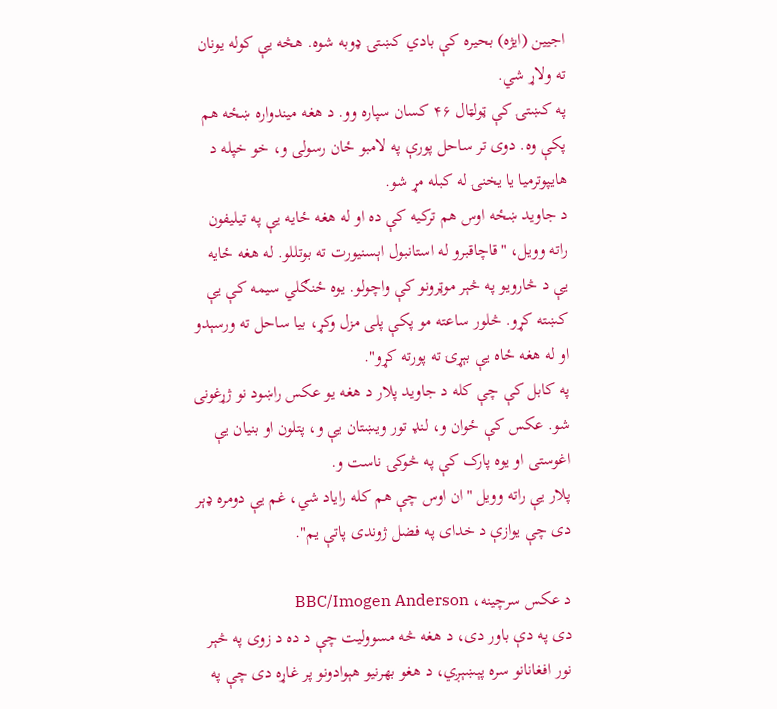اجیین (ایژه) بحیره کې بادي کښتۍ ډوبه شوه. هڅه یې کوله یونان ته ولاړ شي.
په کښتۍ کې ټولټال ۴۶ کسان سپاره وو. د هغه میندواره ښځه هم پکې وه. دوی تر ساحل پورې په لامبو ځان رسولی و، خو خپله د هایپوترمیا یا یخنۍ له کبله مړ شو.
د جاوید ښځه اوس هم ترکیه کې ده او له هغه ځایه یې په تیلیفون راته وویل، "قاچاقبرو له استانبول اېسنیورت ته بوتللو. له هغه ځایه یې د څارویو په څېر موټرونو کې واچولو. یوه ځنګلي سیمه کې یې کښته کړو. څلور ساعته مو پکې پلی مزل وکړ، بیا ساحل ته ورسېدو او له هغه ځاه یې بېړۍ ته پورته کړو".
په کابل کې چې کله د جاوید پلار د هغه یو عکس راښود نو ژړغونی شو. عکس کې ځوان و، لنډ تور ویښتان یې و، پتلون او بنیان یې اغوستی او یوه پارک کې په څوکۍ ناست و.
پلار یې راته وویل "ان اوس چې هم کله رایاد شي، غم یې دومره ډېر دی چې یوازې د خدای په فضل ژوندی پاتې یم".

د عکس سرچینه، BBC/Imogen Anderson
دی په دې باور دی، د هغه څه مسوولیت چې د ده د زوی په څېر نور افغانانو سره پېښېږي، د هغو بهرنيو هېوادونو پر غاړه دی چې په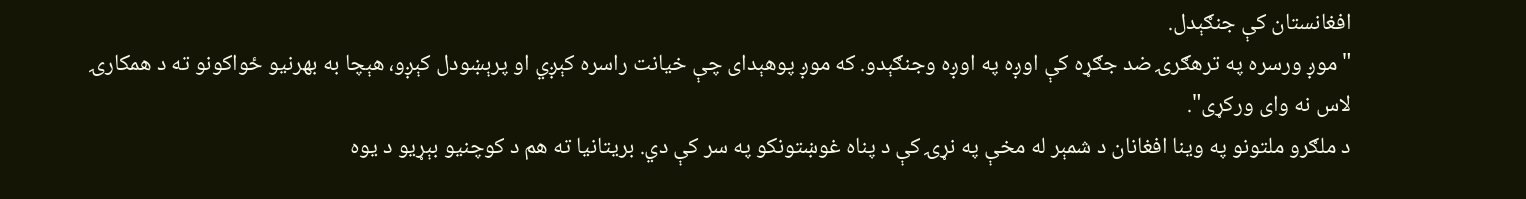افغانستان کې جنګېدل.
"موږ ورسره په ترهګرۍ ضد جګړه کې اوږه په اوږه وجنګېدو. که موږ پوهېدای چې خیانت راسره کېږي او پرېښودل کېږو، هېچا به بهرنیو ځواکونو ته د همکارۍ لاس نه وای ورکړی".
د ملګرو ملتونو په وینا افغانان د شمېر له مخې په نړۍ کې د پناه غوښتونکو په سر کې دي. بریتانیا ته هم د کوچنیو بېړیو د یوه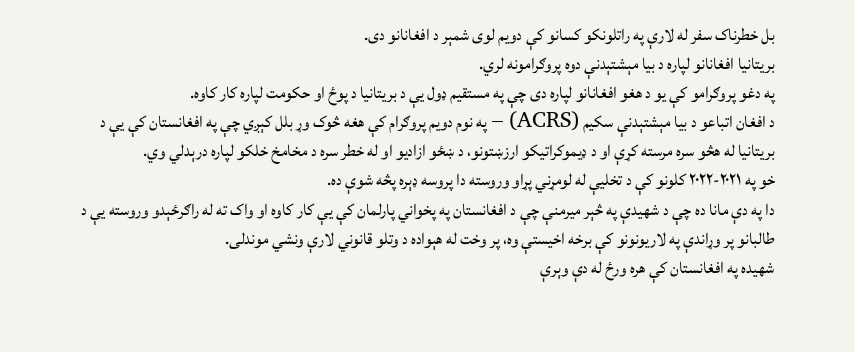بل خطرناک سفر له لارې په راتلونکو کسانو کې دویم لوی شمېر د افغانانو دی.
بریتانیا افغانانو لپاره د بیا مېشتېدنې دوه پروګرامونه لري.
په دغو پروګرامو کې یو د هغو افغانانو لپاره دی چې په مستقیم ډول یې د بریتانیا د پوځ او حکومت لپاره کار کاوه.
د افغان اتباعو د بیا مېشتېدنې سکیم (ACRS) – په نوم دویم پروګرام کې هغه څوک وړ بلل کېږي چې په افغانستان کې یې د بریتانیا له هڅو سره مرسته کړې او د ډیموکراتیکو ارزښتونو، د ښځو ازادیو او له خطر سره د مخامخ خلکو لپاره درېدلي وي.
خو په ۲۰۲۱-۲۰۲۲ کلونو کې د تخلیې له لومړني پړاو وروسته دا پروسه ډېره پڅه شوې ده.
دا په دې مانا ده چې د شهیدې په څېر میرمنې چې د افغانستان په پخواني پارلمان کې یې کار کاوه او واک ته له راګرځېدو وروسته یې د طالبانو پر وړاندې په لاریونونو کې برخه اخیستې وه، پر وخت له هېواده د وتلو قانوني لارې ونشي موندلی.
شهیده په افغانستان کې هره ورځ له دې وېرې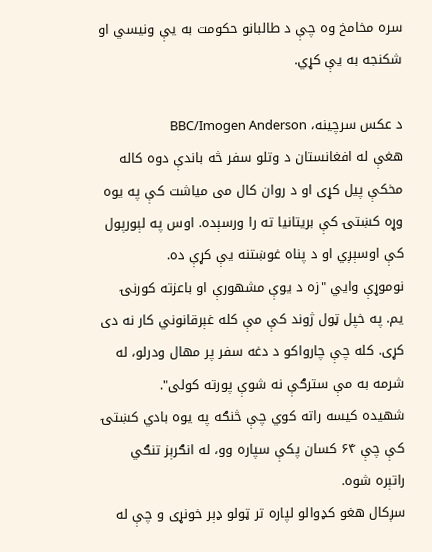سره مخامخ وه چې د طالبانو حکومت به یې ونیسي او شکنجه به یې کړي.

د عکس سرچینه، BBC/Imogen Anderson
هغې له افغانستان د وتلو سفر څه باندې دوه کاله مخکې پیل کړی او د روان کال می میاشت کې په یوه وړه کښتۍ کې بریتانیا ته را ورسېده. اوس په لېورپول کې اوسېږي او د پناه غوښتنه یې کړې ده.
نوموړې وايي "زه د یوې مشهورې او باعزته کورنۍ یم. په خپل ټول ژوند کې مې کله غېرقانوني کار نه دی کړی. کله چې چارواکو د دغه سفر پر مهال ودرلو، له شرمه به مې سترګې نه شوې پورته کولی".
شهیده کیسه راته کوي چې څنګه په یوه بادي کښتۍ کې چې ۶۴ کسان پکې سپاره وو، له انګرېز تنګي راتېره شوه.
سږکال هغو کډوالو لپاره تر ټولو ډېر خونړی و چې له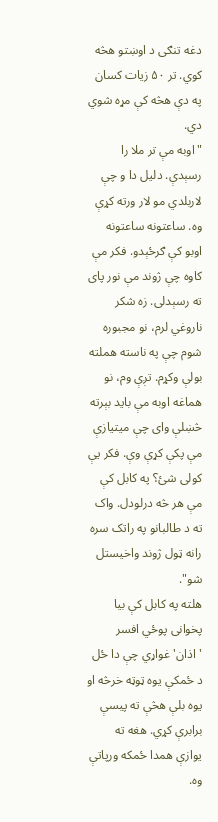دغه تنګی د اوښتو هڅه کوي. تر ۵۰ زیات کسان په دې هڅه کې مړه شوي دي.
"اوبه مې تر ملا را رسېدې. دلیل دا و چې لاربلدي مو لار ورته کړې وه. ساعتونه ساعتونه اوبو کې ګرځېدو. فکر مې کاوه چې ژوند مې نور پای ته رسېدلی. زه شکر ناروغي لرم، نو مجبوره شوم چې په ناسته هملته بولې وکړم. تږې وم، نو هماغه اوبه مې باید بېرته څښلې وای چې میتیازې مې پکې کړې وې. فکر یې کولی شئ؟ په کابل کې مې هر څه درلودل. واک ته د طالبانو په راتک سره رانه ټول ژوند واخیستل شو".
هلته په کابل کې بیا پخوانی پوځي افسر 'اذان' غواړي چې دا ځل د ځمکې یوه ټوټه خرڅه او یوه بلې هڅې ته پیسې برابرې کړي. هغه ته یوازې همدا ځمکه ورپاتې وه.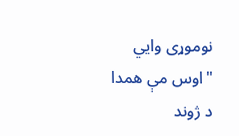نوموړی وایي "اوس مې همدا د ژوند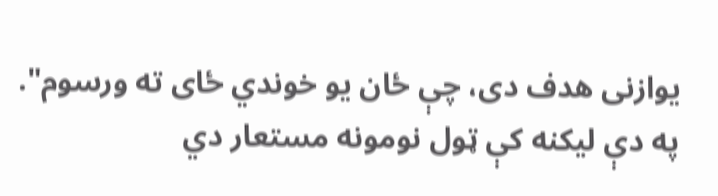یوازنی هدف دی، چې ځان یو خوندي ځای ته ورسوم".
په دې لیکنه کې ټول نومونه مستعار دي